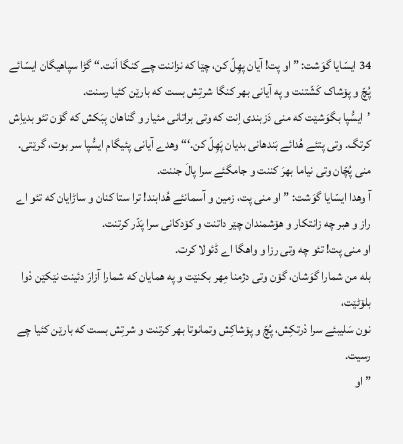34 ایسّایا گوَشت: ”او پت! آیان پهِلّ کن، چێا که نزاننت چے کنگا اَنت.“ گڑا سپاهیگان ایسّائے پُچّ و پۆشاک کَشّتنت و په آیانی بهر کنگا شرتِش بست که بارێن کئیا رسنت.
’ایسُّپا بگوَشێت که منی دَزبندی اِنت که وتی براتانی مئیار و گناهان بِبَکش که گۆن تئو بدیاِش کرتگ. وتی پتئے هُدائے بَندهانی بدیان پَهِلّ کن.‘“ وهدے آیانی پئیگام ایسُّپا سر بوت، گرێتی.
منی پُچّان وتی نیاما بهرَ کننت و جامگئے سرا پالَ جننت.
آ وهدا ایسّایا گوَشت: ”او منی پت، زمین و آسمانئے هُدابند! ترا ستا کنان و ساڑایان که تئو اے راز و هبر چه زانتکار و هۆشمندان چێر داتنت و کۆدکانی سرا پَدّر کرتنت.
او منی پت! تئو چه وتی رزا و واهگا اے ڈئولا کرت.
بله من شمارا گوَشان، گۆن وتی دژمنا مِهر بکنێت و په همایان که شمارا آزارَ دئینت نێکێن دْوا بلۆٹێت،
نون سَلیبئے سرا دْرتکِش، پُچّ و پۆشاکِش وتمانوتا بهر کرتنت و شرتِش بست که بارێن کئیا چے رسیت.
”او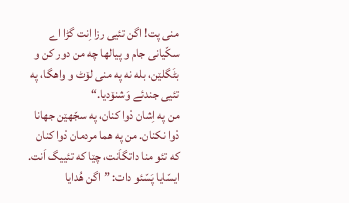منی پت! اگن تئیی رزا اِنت گڑا اے سکّیانی جام و پیالها چه من دور کن و بٹَگلێن، بله نه په منی لۆٹ و واهگا، په تئیی جندئے وَشنۆدیا.“
من په اِشان دْوا کنان، په سجّهێن جهانا دْوا نکنان. من په هما مردمان دْوا کنان که تئو منا داتگاَنت، چێا که تئییگ اَنت.
ایسّایا پَسّئو دات: ”اگن هُدایا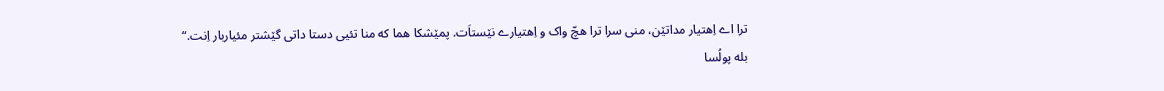ترا اے اِهتیار مداتێن، منی سرا ترا هچّ واک و اِهتیارے نێستاَت. پمێشکا هما که منا تئیی دستا داتی گێشتر مئیاربار اِنت.“
بله پولُسا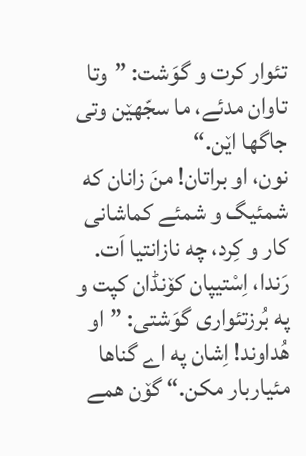تئوار کرت و گوَشت: ”وتا تاوان مدئے، ما سجّهێن وتی جاگها اێن.“
نون، او براتان! منَ زانان که شمئیگ و شمئے کماشانی کار و کِرد، چه نازانتیا اَت.
رَندا، اِسْتیپان کۆنڈان کپت و په بُرزتئواری گوَشتی: ”او هُداوند! اِشان په اے گناها مئیاربار مکن.“ گۆن همے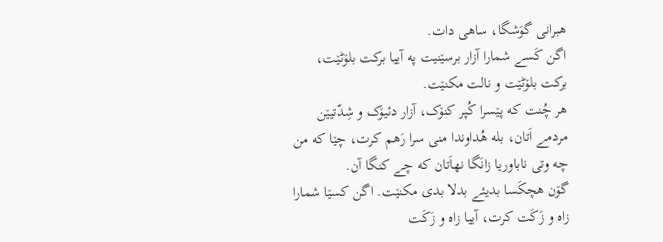هبرانی گوَشگا، ساهی دات.
اگن کَسے شمارا آزار برسێنیت په آییا برکت بلۆٹێت، برکت بلۆٹێت و نالت مکنێت.
هر چُنت که پێسرا کُپر کنۆک، آزار دئیۆک و شِدّتیێن مردمے اَتان، بله هُداوندا منی سرا رَهم کرت، چێا که من چه وتی ناباوریا زانَگا نهاَتان که چے کنگا آن.
گۆن هچکَسا بدیئے بدلا بدی مکنێت. اگن کسێا شمارا زاه و زَکَت کرت، آییا زاه و زَکَت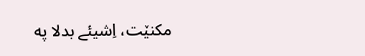مکنێت، اِشیئے بدلا په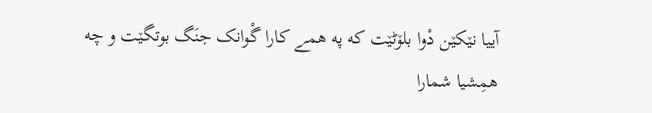آییا نێکێن دْوا بلۆٹێت که په همے کارا گْوانک جنَگ بوتگێت و چه همِشیا شمارا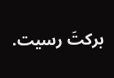برکتَ رسیت.